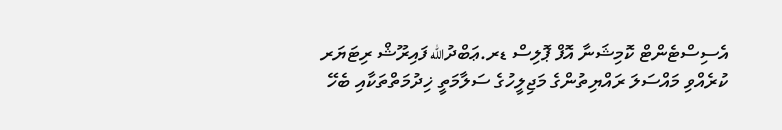އެސިސްޓެންޓް ކޮމިޝަނާ އޮފް ޕޮލިސް ޑރ.ޢަބްދުالله ފައިރޫޝް ރިޓަޔަރ ކުރެއްވި މައްސަލަ ރައްޔިތުންގެ މަޖިލީހުގެ ސަލާމަތީ ޚިދުމަތްތަކާއި ބެހޭ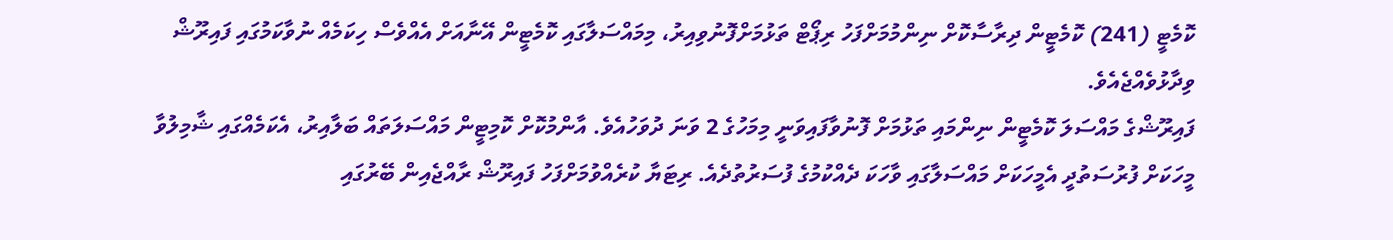ކޮމެޓީ (241) ކޮމެޓީން ދިރާސާކޮށް ނިންމުމަށްފަހު ރިޕޯޓް ތަޅުމަށްފޮނުވިއިރު، މިމައްސަލާގައި ކޮމެޓީން އޭނާއަށް އެއްވެސް ހިކަމެއް ނުވާކަމުގައި ފައިރޫޝް ވިދާޅުވެއްޖެއެވެ.
ފައިރޫޝްގެ މައްސަލަ ކޮމެޓީން ނިންމައި ތަޅުމަށް ފޮނުވާފައިވަނީ މިމަހުގެ 2 ވަނަ ދުވަހުއެވެ. އާންމުކޮށް ކޮމިޓީން މައްސަލަތައް ބަލާއިރު، އެކަމެއްގައި ޝާމިލުވާ މީހަކަށް ފުރުސަތުދީ އެމީހަކަށް މައްސަލާގައި ވާހަކަ ދެއްކުމުގެ ފުސަރުތުދެއެ. ރިޓަޔާ ކުރެއްވުމަށްފަހު ފައިރޫޝް ރާއްޖެއިން ބޭރުގައި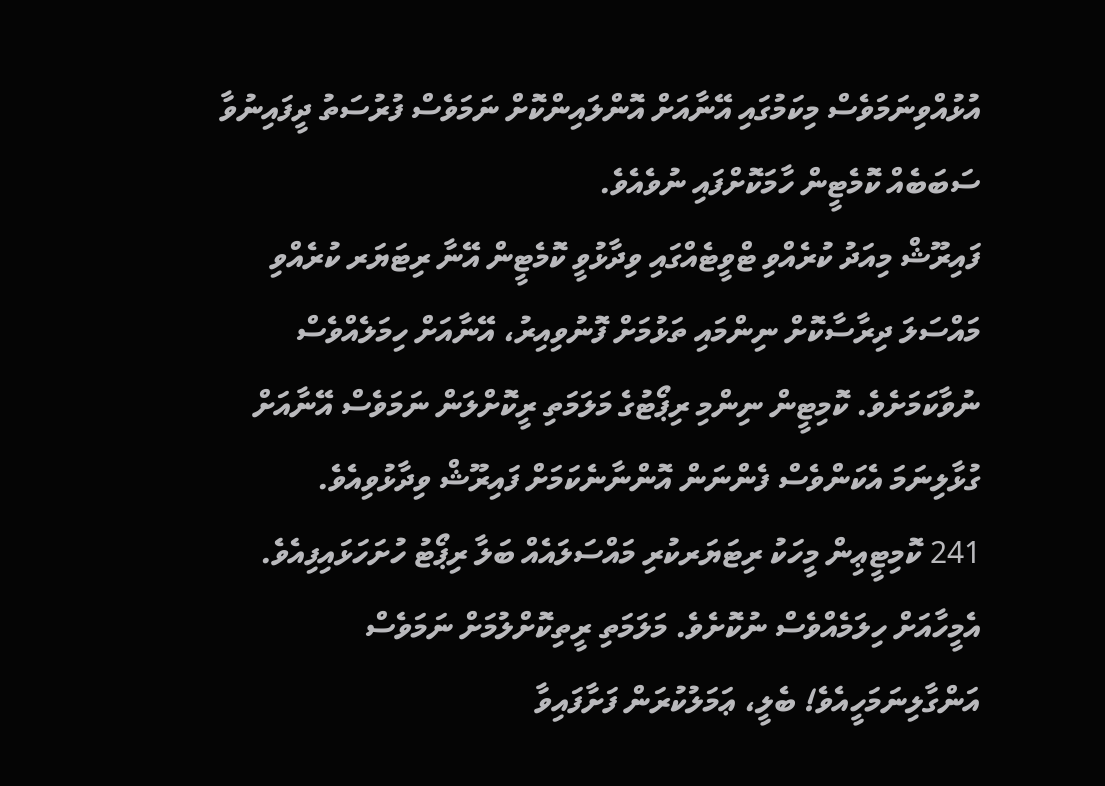އުޅުއްވިނަމަވެސް މިކަމުގައި އޭނާއަށް އޮންލައިންކޮށް ނަމަވެސް ފުރުސަތު ދީފައިނުވާ ސަބަބެއް ކޮމެޓީން ހާމަކޮށްފައި ނުވެއެވެ.
ފައިރޫޝް މިއަދު ކުރެއްވި ޓްވީޓެއްގައި ވިދާޅުވީ ކޮމެޓީން އޭނާ ރިޓަޔަރ ކުރެއްވި މައްސަލަ ދިރާސާކޮށް ނިންމައި ތަޅުމަށް ފޮނުވިއިރު، އޭނާއަށް ހިމަލެއްވެސް ނުވާކަމަށެވެ. ކޮމިޓީން ނިންމި ރިޕޯޓުގެ މަލަމަތި ރީކޮށްލަން ނަމަވެސް އޭނާއަށް ގުޅާލިނަމަ އެކަންވެސް ފެންނަން އޮންނާނެކަމަށް ފައިރޫޝް ވިދާޅުވިއެވެ.
241 ކޮމިޓީޢިން މީހަކު ރިޓަޔަރކުރި މައްސަލައެއް ބަލާ ރިޕޯޓު ހުށަހަޅައިފިއެވެ. އެމީހާއަށް ހިލަމެއްވެސް ނުކޮށެވެ. މަލަމަތި ރީތިކޮށްލުމަށް ނަމަވެސް އަންގާލިނަމަހީއެވެ! ބެލީ، ޢަމަލުކުރަން ފަށާފައިވާ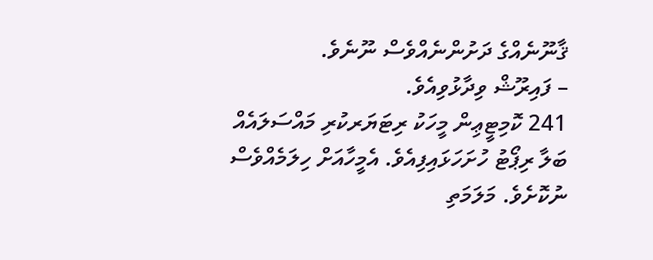ޤާނޫނެއްގެ ދަށުންނެއްވެސް ނޫނެވެ.
– ފައިރޫޝް ވިދާޅުވިއެވެ.
241 ކޮމިޓީޢިން މީހަކު ރިޓަޔަރކުރި މައްސަލައެއް ބަލާ ރިޕޯޓު ހުށަހަޅައިފިއެވެ. އެމީހާއަށް ހިލަމެއްވެސް ނުކޮށެވެ. މަލަމަތި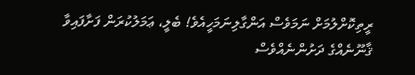ރީތިކޮށްލުމަށް ނަމަވެސް އަންގާލިނަމަހީއެވެ! ބެލީ، ޢަމަލުކުރަން ފަށާފައިވާ ޤާނޫނެއްގެ ދަށުންނެއްވެސް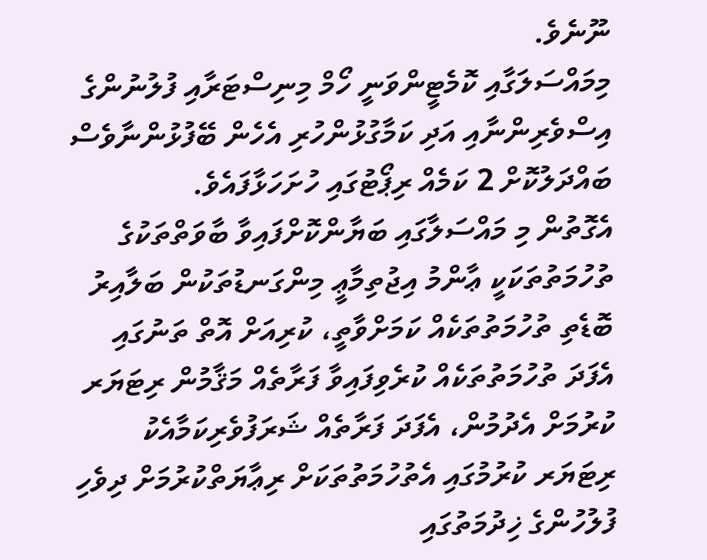ނޫނެވެ.
މިމައްސަލަގާއި ކޮމެޓީންވަނީ ހޯމް މިނިސްޓަރާއި ފުލުނުންގެ އިސްވެރިންނާއި އަދި ކަމާގުޅުންހުރި އެހެން ބޭފުޅުންނާވެސް ބައްދަލުކޮށް 2 ކަމެއް ރިޕޯޓުގައި ހުށަހަޅާފައެވެ.
އެގޮތުން މި މައްސަލާގައި ބަޔާންކޮށްފައިވާ ބާވަތްތަކުގެ ތުހުމަތުތަކަކީ ޢާންމު އިޖުތިމާޢީ މިންގަނޑުތަކުން ބަލާއިރު ބޮޑެތި ތުހުމަތުތަކެއް ކަމަށްވާތީ، ކުރިއަށް އޮތް ތަނުގައި އެފަދަ ތުހުމަތުތަކެއް ކުރެވިފައިވާ ފަރާތެއް މަޤާމުން ރިޓަޔަރ ކުރުމަށް އެދުމުން، އެފަދަ ފަރާތެއް ޝަރަފުވެރިކަމާއެކު ރިޓަޔަރ ކުރުމުގައި އެތުހުމަތުތަކަށް ރިޢާޔަތްކުރުމަށް ދިވެހި ފުލުހުންގެ ޚިދުމަތުގައި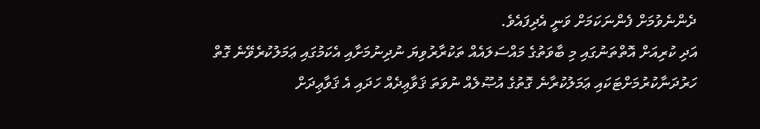ދެންނެވުމަށް ފެންނަކަމަށް ވަނީ އެދިފައެވެ.
އަދި ކުރިއަށް އޮތްތަނުގައި މި ބާވަތުގެ މައްސަލައެއް ތަކުރާރުވިޔަ ނުދިނުމަށާއި އެކަމުގައި ޢަމަލުކުރެވޭނެ ގޮތް ހަރުދަނާކުރުމަށްޓަކައި ޢަމަލުކުރާނެ ގޮތުގެ އުޞޫލެއް ނުވަތަ ޤަވާޢިދެއް ހަދައި އެ ޤަވާޢިދަށް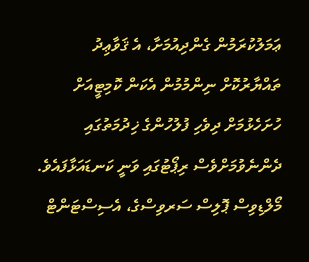ޢަމަލުކުރަމުން ގެންދިއުމަށާ، އެ ޤަވާޢިދު ތައްޔާރުކޮށް ނިންމުމުން އެކަން ކޮމިޓީއަށް ހުށަހެޅުމަށް ދިވެހި ފުލުހުންގެ ޚިދުމަތުގައި ދެންނެވުމަށްވެސް ރިޕޯޓުގައި ވަނީ ކަނޑައަޅާފައެވެ.
މޯލްޑިވިސް ޕޮލިސް ސަރވިސްގެ، އެސިސްޓަންޓް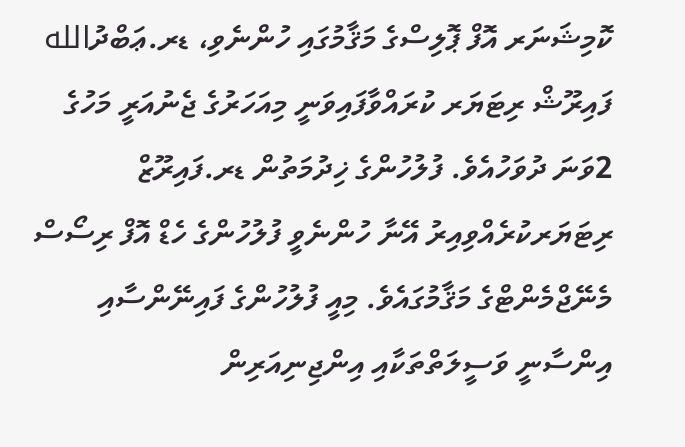ކޮމިޝަނަރ އޮފް ޕޮލިސްގެ މަޤާމުގައި ހުންނެވި، ޑރ.ޢަބްދުالله ފައިރޫޝް ރިޓަޔަރ ކުރައްވާފައިވަނީ މިއަހަރުގެ ޖެނުއަރީ މަހުގެ 2ވަނަ ދުވަހުއެވެ. ފުލުހުންގެ ޚިދުމަތުން ޑރ.ފައިރޫޒް ރިޓަޔަރކުރެއްވިއިރު އޭނާ ހުންނެވީ ފުލުހުންގެ ހެޑް އޮފް ރިސޯސް މެނޭޖްމެންޓްގެ މަޤާމުގައެވެ. މިއީ ފުލުހުންގެ ފައިނޭންސާއި އިންސާނީ ވަސީލަތްތަކާއި އިންޖިނިއަރިން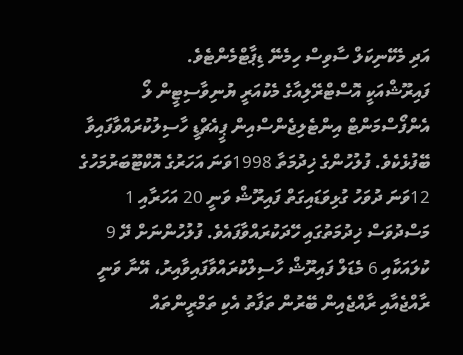އަދި މެކޭނިކަލް ސާވިސް ހިމެނޭ ޑިޕާޓްމެންޓެވެ.
ފައިރޫޝްއަކީ އޮސްޓްރޭލިއާގެ މެކުއަރީ ޔުނިވާސިޓީން ލޯ އެންފޯސްމަންޓް އިންޓެލިޖެންސްއިން ޕީއެޗްޑީ ހާސިލުކުރައްވާފައިވާ ބޭފުޅެކެވެ. ފުލުހުންގެ ޚިދުމަތާ 1998ވަނަ އަހަރުގެ އޮކްޓޫބަރުމަހުގެ 12ވަނަ ދުވަހު ގުޅިވަޑައިގަތް ފައިރޫޝް ވަނީ 20 އަހަރާއި 1 މަސްދުވަސް ޚިދުމަތުގައި ހޭދަކުރައްވާފައެވެ. ފުލުހުންނަށް ދޭ 9 ކުލައަކާއި 6 މެޑަލް ފައިރޫޝް ހާސިލްކުރައްވާފައިވާއިރު، އޭނާ ވަނީ ރާއްޖެއާއި ރާއްޖެއިން ބޭރުން ތަފާތު އެކި ތަމްރީންތައް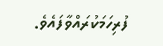ފުރިހަމަކުރައްވާފައެވެ.